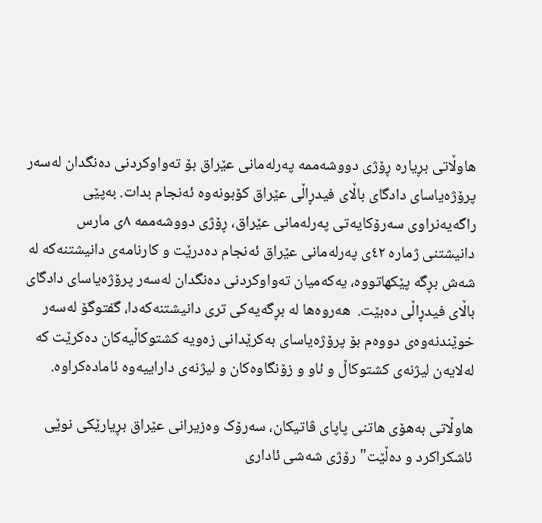هاوڵاتى بڕیاره‌ ڕۆژى دووشه‌ممه‌ په‌رله‌مانى عێراق بۆ ته‌واوکردنى ده‌نگدان له‌سه‌ر پرۆژه‌یاساى دادگاى باڵاى فیدڕاڵى عێراق کۆبونه‌وه‌ ئه‌نجام بدات. به‌پێى راگه‌یه‌نراوى سه‌رۆکایه‌تى په‌رله‌مانى عێراق، ڕۆژى دووشه‌ممه‌ ٨ى مارس دانیشتنى ژماره‌ ٤٢ى په‌رله‌مانى عێراق ئه‌نجام ده‌درێت و کارنامه‌ى دانیشتنه‌که‌ له‌ شه‌ش بڕگه‌ پێکهاتووه‌، یه‌که‌میان ته‌واوکردنى ده‌نگدان له‌سه‌ر پرۆژه‌یاساى دادگاى باڵاى فیدڕاڵى ده‌بێت.  هه‌روه‌ها له‌ بڕگه‌یه‌کى ترى دانیشتنه‌که‌دا، گفتوگۆ له‌سه‌ر خوێندنه‌وه‌ى دووه‌م بۆ پرۆژه‌یاساى به‌کرێدانى زه‌ویه‌ کشتوکاڵیه‌کان ده‌کرێت که‌ له‌لایه‌ن لیژنه‌ى کشتوکاڵ و ئاو و زۆنگاوه‌کان و لیژنه‌ى داراییه‌وه‌ ئاماده‌کراوه‌.

هاوڵاتى ‌به‌هۆى هاتنى پاپاى ڤاتیکان، سه‌رۆک وه‌زیرانى عێراق بڕیارێکى نوێى ئاشکراکرد و ده‌ڵێت" رۆژى شه‌شى ئادارى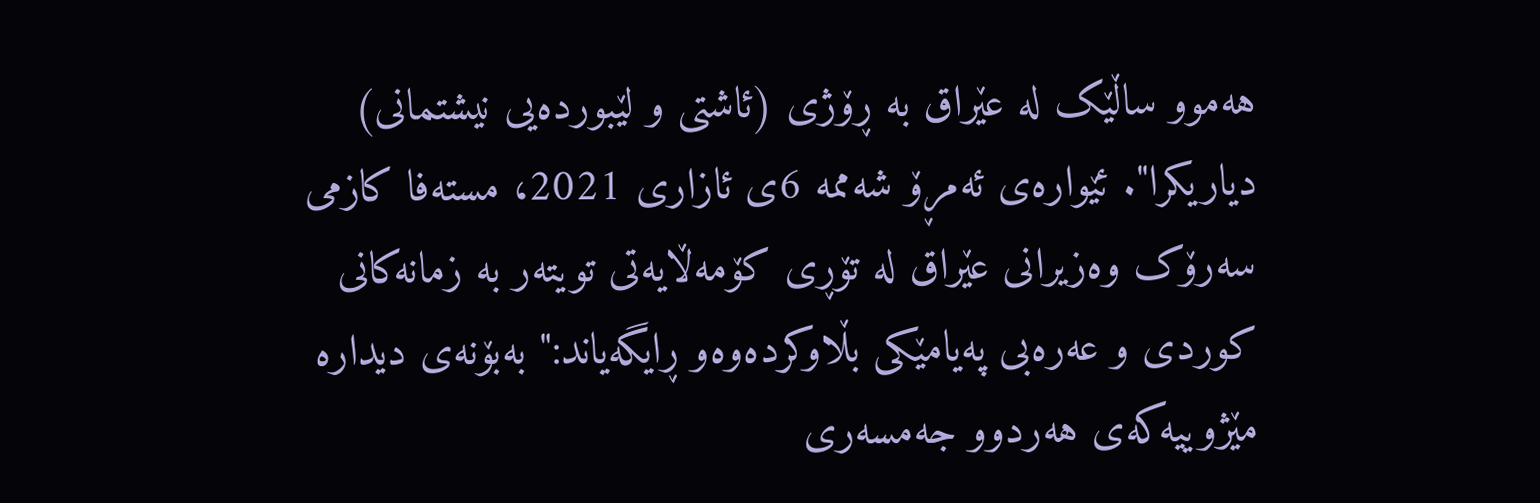هه‌موو ساڵێک له‌ عێراق به‌ ڕۆژى (ئاشتى و لێبورده‌یى نیشتمانی)  دیاریکرا". ئێواره‌ى ئه‌مڕۆ شه‌ممه‌ 6ى ئازارى 2021، مسته‌فا کازمى سه‌رۆک وه‌زیرانى عێراق له‌ تۆڕی کۆمه‌ڵایه‌تی تویته‌ر به‌ زمانه‌کانى کوردى و عه‌ره‌بى په‌یامێکى بڵاوکرده‌وه‌و ڕایگه‌یاند:" به‌بۆنه‌ى دیداره‌ مێژوییه‌که‌ى هه‌ردوو جه‌مسه‌رى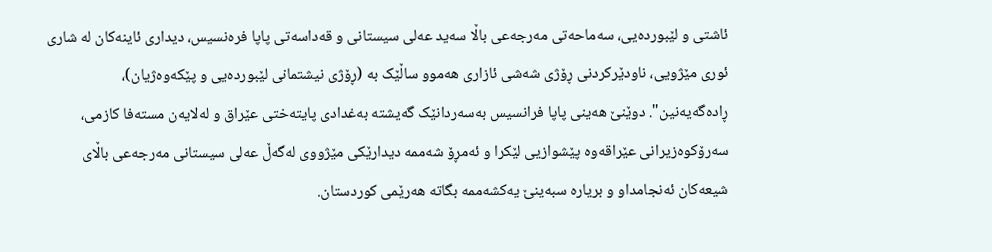ئاشتى و لێبورده‌یی، سه‌ماحه‌تى مه‌رجه‌عى باڵا سه‌ید عه‌لى سیستانى و قه‌داسه‌تى پاپا فره‌نسیس، دیدارى ئاینه‌کان له‌ شارى ئورى مێژویی، ناودێرکردنى ڕۆژى شه‌شى ئازارى هه‌موو ساڵێک به‌ (ڕۆژى نیشتمانى لێبورده‌یى و پێکه‌وه‌ژیان)، ڕاده‌گه‌یه‌نین". دوێنێ هه‌ینى پاپا فرانسیس به‌سه‌ردانێک گه‌یشته‌ به‌غدادى پایته‌ختى عێراق و له‌لایه‌ن مسته‌فا کازمی، سه‌رۆکوه‌زیرانى عێراقه‌وه‌ پێشوازیى لێکرا و ئه‌مڕۆ شه‌ممه‌ دیدارێکى مێژووى له‌گه‌ڵ عه‌لى سیستانى مه‌رجه‌عى باڵاى شیعه‌کان ئه‌نجامداو و بریاره‌ سبه‌ینێ یه‌کشه‌ممه‌ بگاته‌ هه‌رێمى کوردستان.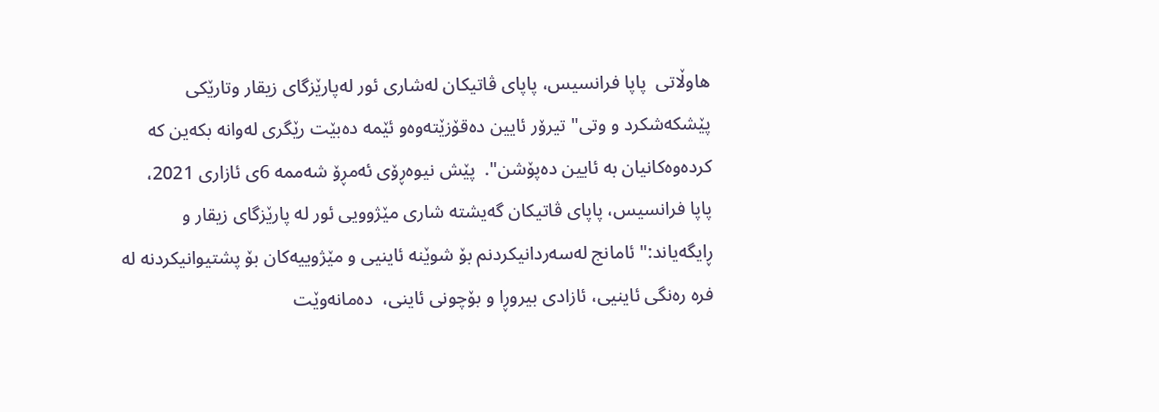هاوڵاتى  پاپا فرانسیس، پاپاى ڤاتیکان له‌شارى ئور له‌پارێزگاى زیقار وتارێکى پێشکه‌شکرد و وتی" تیرۆر ئایین ده‌قۆزێته‌وه‌و ئێمه‌ ده‌بێت رێگرى له‌وانه‌ بکه‌ین که‌ کرده‌وه‌کانیان به‌ ئایین ده‌پۆشن".  پێش نیوه‌ڕۆى ئه‌مڕۆ شه‌ممه‌ 6ى ئازارى 2021، پاپا فرانسیس، پاپاى ڤاتیکان گه‌یشته‌ شارى مێژوویى ئور له‌ پارێزگاى زیقار و ڕایگه‌یاند:" ئامانج له‌سه‌ردانیکردنم بۆ شوێنه‌ ئاینیى و مێژوییه‌کان بۆ پشتیوانیکردنه‌ له‌ فره‌ ره‌نگى ئاینیی، ئازادى بیروڕا و بۆچونى ئاینی،  ده‌مانه‌وێت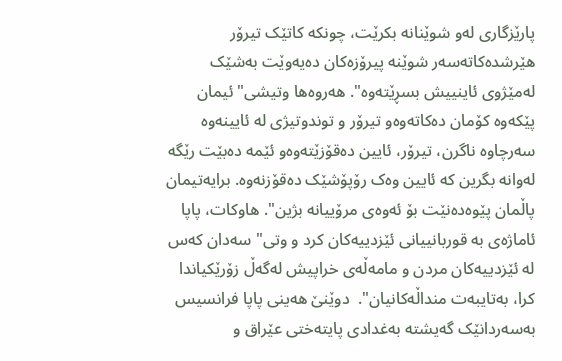پارێزگارى له‌و شوێنانه‌ بکرێت، چونکه‌ کاتێک تیرۆر هێرشده‌کاته‌سه‌ر شوێنه‌ پیرۆزه‌کان ده‌یه‌وێت به‌شێک له‌مێژوى ئاینییش بسڕێته‌وه‌". هه‌روه‌ها وتیشی" ئیمان پێکه‌وه‌ کۆمان ده‌کاته‌وه‌و تیرۆر و توندوتیژى له‌ ئایینه‌وه‌ سه‌رچاوه‌ ناگرن، تیرۆر، ئایین ده‌قۆزێته‌وه‌و ئێمه‌ ده‌بێت رێگه‌ له‌وانه‌ بگرین که‌ ئایین وه‌ک رۆپۆشێک ده‌قۆزنه‌وه‌. برایه‌تیمان پاڵمان پێوه‌ده‌نێت بۆ ئه‌وه‌ى مرۆییانه‌ بژین". هاوکات، پاپا ئاماژه‌ى به‌ قوربانییانى ئێزدییه‌کان کرد و وتی" سه‌دان که‌س له‌ ئێزدییه‌کان مردن و مامه‌ڵه‌ى خراپیش له‌گه‌ڵ زۆرێکیاندا کرا، به‌تایبه‌ت منداڵه‌کانیان".  دوێنێ هه‌ینى پاپا فرانسیس به‌سه‌ردانێک گه‌یشته‌ به‌غدادى پایته‌ختى عێراق و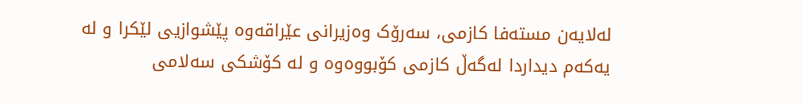له‌لایه‌ن مسته‌فا کازمی، سه‌رۆک وه‌زیرانى عێراقه‌وه‌ پێشوازیى لێکرا و له‌ یه‌که‌م دیداردا له‌گه‌ڵ کازمى کۆبووه‌وه‌ و له‌ کۆشکى سه‌لامى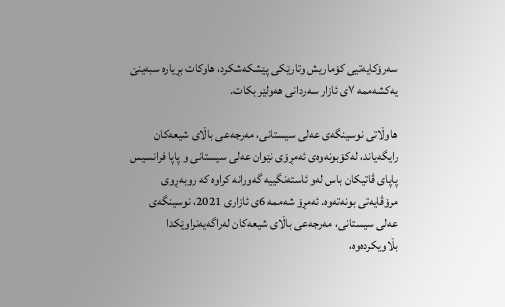سه‌رۆکایه‌تیى کۆماریش وتارێکى پێشکه‌شکرد، هاوکات بڕیاره‌ سبه‌ینێ یه‌کشه‌ممه‌ ٧ى ئازار سه‌ردانى هه‌ولێر بکات.

هاوڵاتى ‌نوسینگه‌ى عه‌لى سیستانی، مه‌رجه‌عى باڵاى شیعه‌کان رایگه‌یاند، له‌کۆبونه‌وه‌ى ئه‌مڕۆى نێوان عه‌لى سیستانى و پاپا فرانسیس پاپاى ڤاتیکان باس له‌و ئاسته‌نگییه‌ گه‌ورانه‌ کراوه‌ که‌ روبه‌ڕوى مرۆڤایه‌تى بونه‌ته‌وه‌. ئه‌مڕۆ شه‌ممه‌ 6ى ئازارى 2021، نوسینگه‌ى عه‌لى سیستانی، مه‌رجه‌عى باڵاى شیعه‌کان له‌راگه‌یه‌نراوێکدا بڵاویکرده‌وه‌،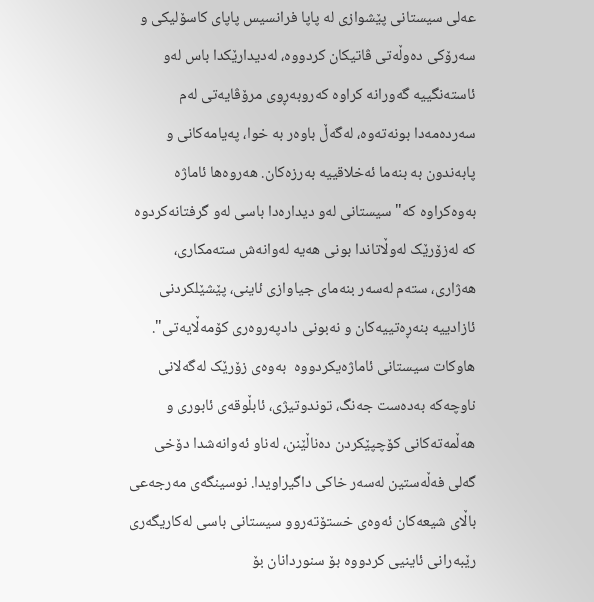عه‌لى سیستانى پێشوازى له‌ پاپا فرانسیس پاپاى کاسۆلیکى و سه‌رۆکى ده‌وڵه‌تى ڤاتیکان کردووه‌، له‌دیدارێکدا باس له‌و ئاسته‌نگییه‌ گه‌ورانه‌ کراوه‌ که‌روبه‌ڕوى مرۆڤایه‌تى له‌م سه‌رده‌مه‌دا بونه‌ته‌وه‌، له‌گه‌ڵ باوه‌ر به‌ خوا، په‌یامه‌کانى و پابه‌ندون به‌ بنه‌ما ئه‌خلاقییه‌ به‌رزه‌کان. هه‌روه‌ها ئاماژه‌ به‌وه‌کراوه‌ که‌" سیستانى له‌و دیداره‌دا باسى له‌و گرفتانه‌کردوه‌ که‌ له‌زۆرێک له‌وڵاتاندا بونى هه‌یه‌ له‌وانه‌ش سته‌مکاری، هه‌ژاری، سته‌م له‌سه‌ر بنه‌ماى جیاوازى ئاینی، پێشێلکردنى ئازادییه‌ بنه‌ڕه‌تییه‌کان و نه‌بونى دادپه‌روه‌رى کۆمه‌ڵایه‌تی". هاوکات سیستانى ئاماژه‌یکردووه‌  به‌وه‌ى زۆرێک له‌گه‌لانى ناوچه‌که‌ به‌ده‌ست جه‌نگ، توندوتیژی، ئابڵوقه‌ى ئابورى و هه‌ڵمه‌ته‌کانى کۆچپێکردن ده‌ناڵێنن، له‌ناو ئه‌وانه‌شدا دۆخى گه‌لى فه‌ڵه‌ستین له‌سه‌ر خاکى داگیراویدا. نوسینگه‌ى مه‌رجه‌عى باڵاى شیعه‌کان ئه‌وه‌ى خستۆته‌روو سیستانى باسى له‌کاریگه‌رى رێبه‌رانى ئاینیى کردووه‌ بۆ سنوردانان بۆ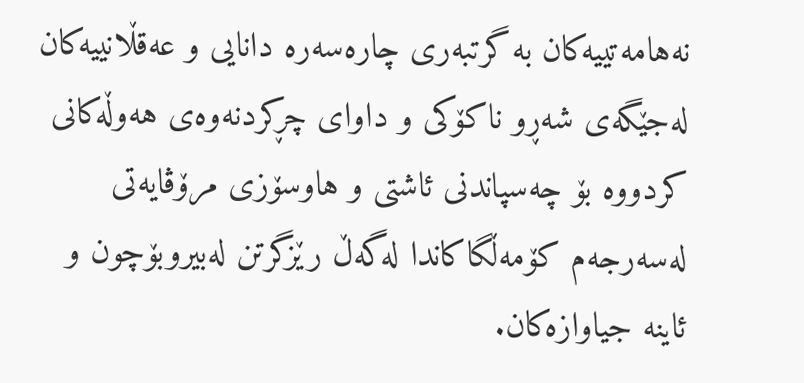نه‌هامه‌تییه‌کان به‌ گرتبه‌رى چاره‌سه‌ره‌ دانایى و عه‌قڵانییه‌کان له‌جێگه‌ى شه‌ڕو ناکۆکی و داواى چڕکردنه‌وه‌ى هه‌وڵه‌کانى کردووه‌ بۆ چه‌سپاندنى ئاشتى و هاوسۆزى مرۆڤایه‌تى له‌سه‌رجه‌م کۆمه‌ڵگاکاندا له‌گه‌ڵ رێزگرتن له‌بیروبۆچون و ئاینه‌ جیاوازه‌کان.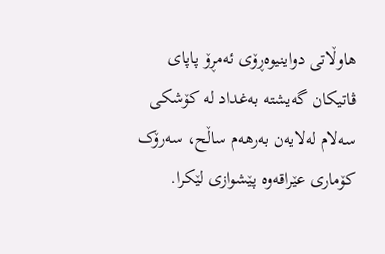هاوڵاتى دواینیوه‌ڕۆى ئه‌مڕۆ پاپاى ڤاتیکان گه‌یشته‌ به‌غداد له‌ کۆشکى سه‌لام له‌لایه‌ن به‌رهه‌م ساڵح، سه‌رۆک کۆمارى عێراقه‌وه‌ پێشوازى لێکرا.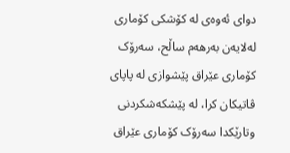دواى ئه‌وه‌ى له‌ کۆشکى کۆمارى له‌لایه‌ن به‌رهه‌م ساڵح، سه‌رۆک کۆمارى عێراق پێشوازى له‌ پاپاى ڤاتیکان کرا، له‌ پێشکه‌شکردنى وتارێکدا سه‌رۆک کۆمارى عێراق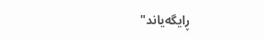ڕایگه‌یاند"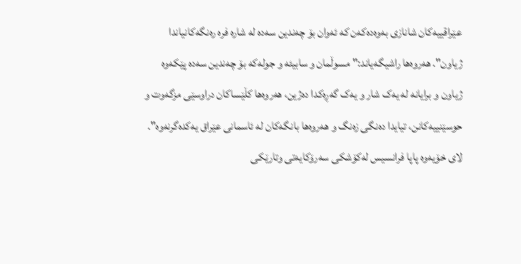عێراقییه‌کان شانازى به‌وه‌ده‌که‌ن که‌ ئه‌وان بۆ چه‌ندین سه‌ده‌ له‌ شاره‌ فره‌ ره‌نگه‌کانیاندا ژیاون". هه‌روه‌ها راشیگه‌یاند:" مسوڵمان و سابیئه‌ و جوله‌که‌ بۆ چه‌ندین سه‌ده‌ پێکه‌وه‌ ژیاون و برایانه‌ له‌ یه‌ک شار و یه‌ک گه‌ڕه‌کدا ده‌ژین، هه‌روه‌ها کڵێساکان دراوسێى مزگه‌وت و حوسێنییه‌کانن، تیایدا ده‌نگى زه‌نگ و هه‌روه‌ها بانگه‌کان له‌ ئاسمانى عێراق یه‌کده‌گرنه‌وه‌". لاى خۆیه‌وه‌ پاپا فرانسیس له‌کۆشکى سه‌رۆکایه‌تى وتارێکى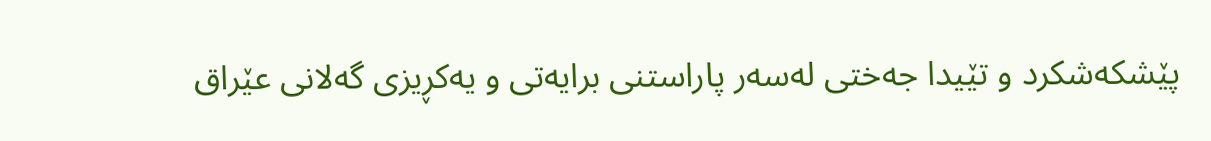پێشکه‌شکرد و تێیدا جه‌ختى له‌سه‌ر پاراستنى برایه‌تى و یه‌کڕیزى گه‌لانى عێراق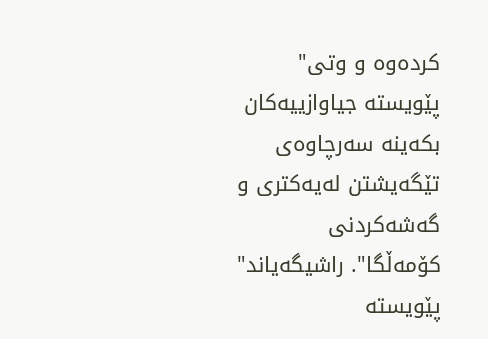کرده‌وه‌ و وتی" پێویسته‌ جیاوازییه‌کان بکه‌ینه‌ سه‌رچاوه‌ى تێگه‌یشتن له‌یه‌کترى و گه‌شه‌کردنى کۆمه‌ڵگا". راشیگه‌یاند" پێویسته‌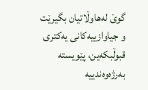گوێ له‌هاوڵاتیان بگیرێت و جیاوازییه‌کانى یه‌کترى قبوڵبکه‌ین، پێویسته‌ به‌رژه‌وه‌ندییه‌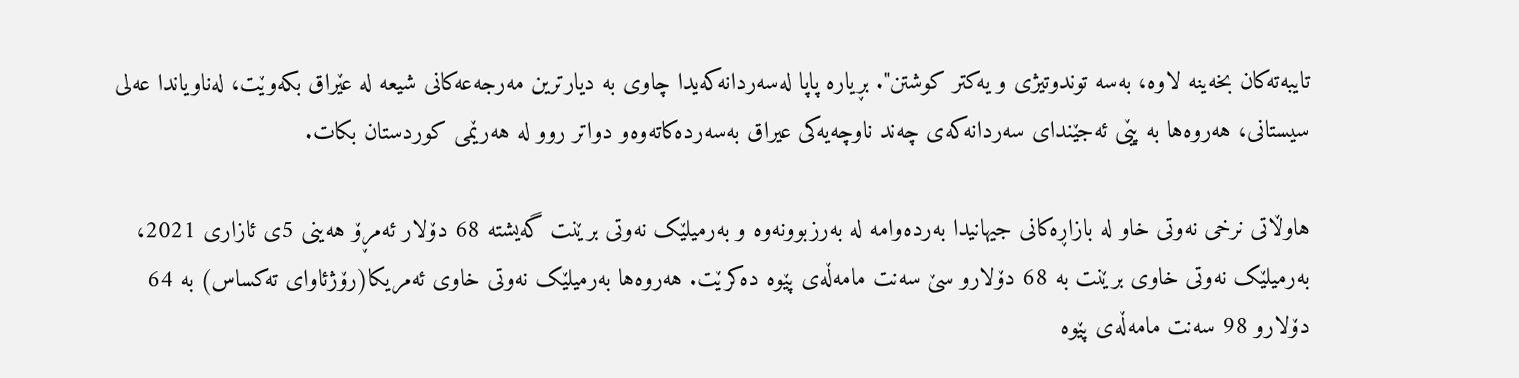تایبه‌ته‌کان بخه‌ینه‌ لاوه‌، به‌سه‌ توندوتیژى و یه‌کتر کوشتن". بڕیاره‌ پاپا له‌سه‌ردانه‌که‌یدا چاوى به‌ دیارترین مه‌رجه‌عه‌کانى شیعه‌ له‌ عێراق بکه‌وێت، له‌ناویاندا عه‌لى سیستانى، هه‌روه‌ها به‌ پێى ئه‌جێنداى سه‌ردانه‌که‌ى چه‌ند ناوچه‌یه‌کى عیراق به‌سه‌رده‌کاته‌وه‌و دواتر روو له‌ هه‌رێمى کوردستان بکات.

هاوڵاتى ‌نرخى نه‌وتى خاو له‌ بازاڕه‌کانى جیهانیدا به‌رده‌وامه‌ له‌ به‌رزبوونه‌وه‌ و به‌رمیلێک نه‌وتى برێنت گه‌یشته‌ 68 دۆلار ئه‌مڕۆ هه‌ینى 5ى ئازارى 2021، به‌رمیلێک نه‌وتى خاوى برێنت به‌ 68 دۆلارو سێ سه‌نت مامه‌ڵه‌ى پێوه‌ ده‌کرێت. هه‌روه‌ها به‌رمیلێک نه‌وتى خاوى ئه‌مریکا(رۆژئاواى ته‌کساس) به‌ 64 دۆلارو 98 سه‌نت مامه‌ڵه‌ى پێوه‌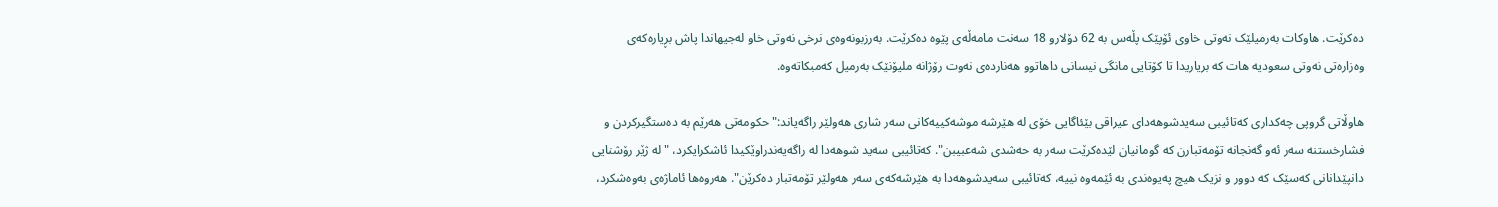ده‌کرێت. هاوکات به‌رمیلێک نه‌وتى خاوى ئۆپێک پڵه‌س به‌ 62 دۆلارو 18 سه‌نت مامه‌ڵه‌ى پێوه‌ ده‌کرێت. به‌رزبونه‌وه‌ى نرخى نه‌وتى خاو له‌جیهاندا پاش بڕیاره‌که‌ى وه‌زاره‌تى نه‌وتى سعودیه‌ هات که‌ بریاریدا تا کۆتایى مانگى نیسانى داهاتوو هه‌نارده‌ى نه‌وت رۆژانه‌ ملیۆنێک به‌رمیل که‌مبکاته‌وه‌.

هاوڵاتى گروپى چه‌کدارى که‌تائیبى سه‌یدشوهه‌داى عیراقى بێئاگایى خۆى له‌ هێرشه‌ موشه‌کییه‌کانى سه‌ر شارى هه‌ولێر راگه‌یاند:"حکومه‌تى هه‌رێم به‌ ده‌ستگیرکردن و فشارخستنه‌ سه‌ر ئه‌و گه‌نجانه‌ تۆمه‌تبارن که‌ گومانیان لێده‌کرێت سه‌ر به‌ حه‌شدى شه‌عبیبن". که‌تائیبى سه‌ید شوهه‌دا له‌ راگه‌یه‌ندراوێکیدا ئاشکرایکرد، "له‌ ژێر رۆشنایى دانپێدانانى که‌سێک که‌ دوور و نزیک هیچ په‌یوه‌ندى به‌ ئێمه‌وه‌ نییه‌، که‌تائیبى سه‌یدشوهه‌دا به‌ هێرشه‌که‌ى سه‌ر هه‌ولێر تۆمه‌تبار ده‌کرێن". هه‌روه‌ها ئاماژه‌ى به‌وه‌شکرد،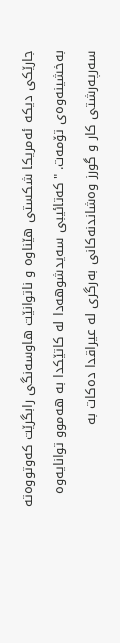جارێکى دیکه‌ ئه‌مریکا شکستى هێناوه‌ و ناتوانێت هاوسه‌نگى رابگرێت که‌وتووه‌ته‌ به‌خشینه‌وه‌ى تۆمه‌ت. "که‌تائیبى سه‌یدشوهه‌دا له‌ کاتێکدا به‌ هه‌موو توانایه‌وه‌ سه‌رپه‌رشتى کار و گورز وه‌شاندنه‌کانى به‌رگرى له‌ عیراقدا ده‌کات به‌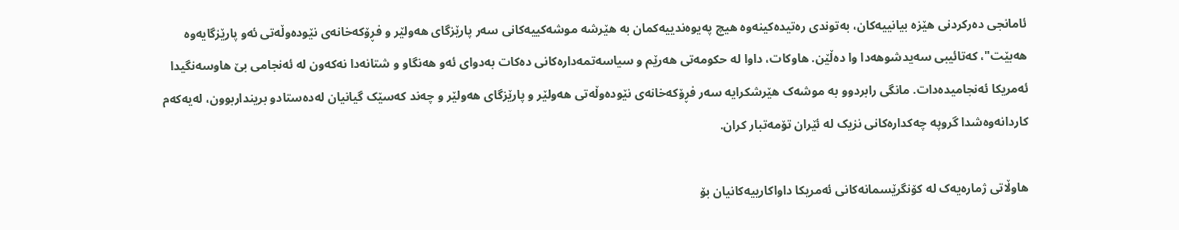ئامانجى ده‌رکردنى هێزه‌ بیانییه‌کان، به‌توندى ره‌تیده‌کینه‌وه‌ هیچ په‌یوه‌ندییه‌کمان به‌ هێرشه‌ موشه‌کییه‌کانى سه‌ر پارێزگاى هه‌ولێر و فڕۆکه‌خانه‌ى نێوده‌وڵه‌تى ئه‌و پارێزگایه‌وه‌ هه‌بێت"، که‌تائیبى سه‌یدشوهه‌دا وا ده‌ڵێن. هاوکات، داوا له‌ حکومه‌تى هه‌رێم و سیاسه‌تمه‌داره‌کانى ده‌کات به‌دواى ئه‌و هه‌نگاو و شتانه‌دا نه‌که‌ون له‌ ئه‌نجامى بێ هاوسه‌نگیدا ئه‌مریکا ئه‌نجامیده‌دات. مانگى رابردوو به‌ موشه‌ک هێرشکرایه‌ سه‌ر فڕۆکه‌خانه‌ى نێوده‌وڵه‌تى هه‌ولێر و پارێزگاى هه‌ولێر و چه‌ند که‌سێک گیانیان له‌ده‌ستادو برینداربوون، له‌یه‌که‌م کاردانه‌وه‌شدا گروپه‌ چه‌کداره‌کانى نزیک له‌ ئێران تۆمه‌تبار کران.

هاوڵاتى ‌ژماره‌یه‌ک له‌ کۆنگرێسمانه‌کانى ئه‌مریکا داواکارییه‌کانیان بۆ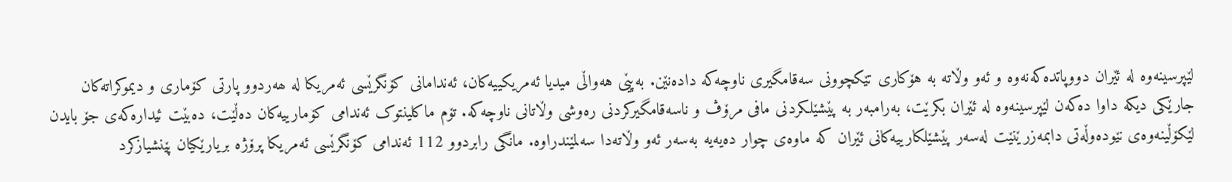لێپرسینه‌وه‌ له‌ ئێران دووپاتده‌که‌نه‌وه‌ و ئه‌و وڵاته‌ به‌ هۆکارى تێکچوونى سه‌قامگیرى ناوچه‌که‌ داده‌نێن. به‌پێى هه‌واڵى میدیا ئه‌مریکییه‌کان، ئه‌ندامانى کۆنگرێسى ئه‌مریکا له‌ ھه‌ردوو پارتى کۆمارى و دیموکراته‌کان جارێکى دیکه‌ داوا ده‌که‌ن لێپرسینه‌وه‌ له‌ ئێران بکرێت، به‌رامبه‌ر به‌ پێشێلکردنى مافى مرۆڤ و ناسه‌قامگیرکردنى ره‌وشى وڵاتانى ناوچه‌که‌. تۆم ماکلینتوک ئه‌ندامى کۆمارییه‌کان ده‌ڵێت، ده‌بێت ئیداره‌که‌ى جۆ بایدن لێکۆڵینه‌وه‌ى نێوده‌وڵه‌تى دابمه‌زرێنێت له‌سه‌ر پێشێلکارییه‌کانى ئێران که‌ ماوه‌ى چوار ده‌یه‌یه‌ به‌سه‌ر ئه‌و وڵاته‌دا سه‌لمێندراوه‌. مانگى رابردوو 112 ئه‌ندامى کۆنگرێسى ئه‌مریکا پرۆژه‌ بریارێکیان پێنشیازکرد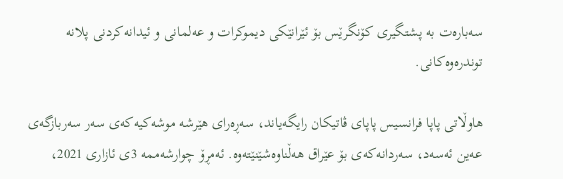سه‌باره‌ت به‌ پشتگیرى کۆنگرێس بۆ ئێرانێکى دیموکرات و عه‌لمانى و ئیدانه‌کردنى پلانه‌ توندره‌وه‌کانی.

هاوڵاتى ‌پاپا فرانسیس پاپاى ڤاتیکان رایگه‌یاند، سه‌ڕه‌راى هێرشه‌ موشه‌کیه‌که‌ى سه‌ر سه‌ربازگه‌ى عه‌ین ئه‌سه‌د، سه‌ردانه‌که‌ى بۆ عێراق هه‌ڵناوه‌شێنێته‌وه‌. ئه‌مڕۆ چوارشه‌ممه‌ 3ى ئازارى 2021،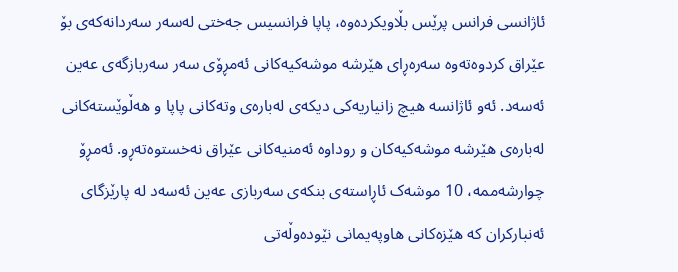ئاژانسى فرانس پرێس بڵاویکرده‌وه‌، پاپا فرانسیس جه‌ختى له‌سه‌ر سه‌ردانه‌که‌ى بۆ عێراق کردوه‌ته‌وه‌ سه‌ره‌ڕاى هێرشه‌ موشه‌کیه‌کانى ئه‌مڕۆى سه‌ر سه‌ربازگه‌ى عه‌ین ئه‌سه‌د. ئه‌و ئاژانسه‌ هیچ زانیاریه‌کى دیکه‌ى له‌باره‌ى وته‌کانى پاپا و هه‌ڵوێسته‌کانى له‌باره‌ى هێرشه‌ موشه‌کیه‌کان و روداوه‌ ئه‌منیه‌کانى عێراق نه‌خستوه‌ته‌ڕو. ئه‌مڕۆ چوارشه‌ممه‌، 10 موشه‌ک ئاڕاسته‌ى بنکه‌ى سه‌ربازى عه‌ین ئه‌سه‌د له‌ پارێزگاى ئه‌نبارکران که‌ هێزه‌کانى هاوپه‌یمانى نێوده‌وڵه‌تى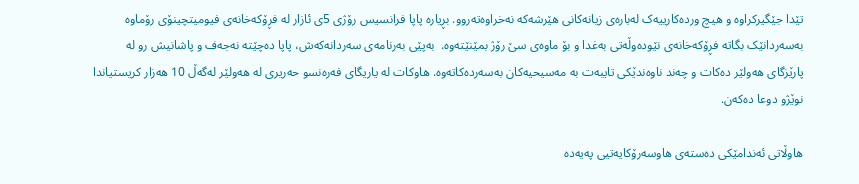تێدا جێگیرکراوه‌ و هیچ ورده‌کارییه‌ک له‌باره‌ى زیانه‌کانى هێرشه‌که‌ نه‌خراوه‌ته‌روو. بڕیاره‌ پاپا فرانسیس رۆژى 5ى ئازار له‌ فڕۆکه‌خانه‌ى فیومیتچینۆى رۆماوه‌ به‌سه‌ردانێک بگاته‌ فڕۆکه‌خانه‌ى نێوده‌وڵه‌تى به‌غدا و بۆ ماوه‌ى سێ رۆژ بمێنێته‌وه‌.  به‌پێى به‌رنامه‌ى سه‌ردانه‌که‌ش، پاپا ده‌چێته‌ نه‌جه‌ف و پاشانیش رو له‌ پارێزگاى هه‌ولێر ده‌کات و چه‌ند ناوه‌ندێکى تایبه‌ت به‌ مه‌سیحیه‌کان به‌سه‌رده‌کاته‌وه‌. هاوکات له‌ یاریگاى فه‌ره‌نسو حه‌ریرى له‌ هه‌ولێر له‌گه‌ڵ 10 هه‌زار کریستیاندا نوێژو دوعا ده‌که‌ن.

هاوڵاتى ئه‌ندامێکى ده‌سته‌ى هاوسه‌رۆکایه‌تیى په‌یه‌ده‌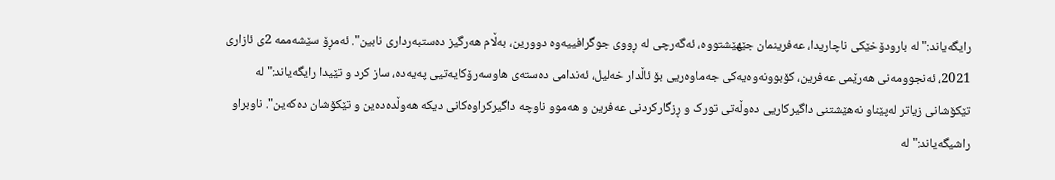رایگه‌یاند:" له‌ بارودۆخێکى ناچاریدا، عه‌فرینمان جێهێشتووه‌، ئه‌گه‌رچى له‌ ڕووى جوگرافییه‌وه‌ دوورین، به‌ڵام هه‌رگیز ده‌ستبه‌ردارى نابین". ئه‌مڕۆ سێشه‌ممه‌ 2ى ئازارى 2021، ئه‌نجوومه‌نى هه‌رێمى عه‌فرین، کۆبوونه‌وه‌یه‌کى جه‌ماوه‌ریى بۆ ئاڵدار خه‌لیل، ئه‌ندامى ده‌سته‌ى هاوسه‌رۆکایه‌تیى په‌یه‌ده‌، ساز کرد و تێیدا رایگه‌یاند:" له‌ تێکۆشانى زیاتر له‌پێناو نه‌هێشتنى داگیرکاریى ده‌وڵه‌تى تورک و ڕزگارکردنى عه‌فرین و هه‌موو ناوچه‌ داگیرکراوه‌کانى دیکه‌ هه‌وڵده‌ده‌ین و تێکۆشان ده‌که‌ین". ناوبراو راشیگه‌یاند:" له‌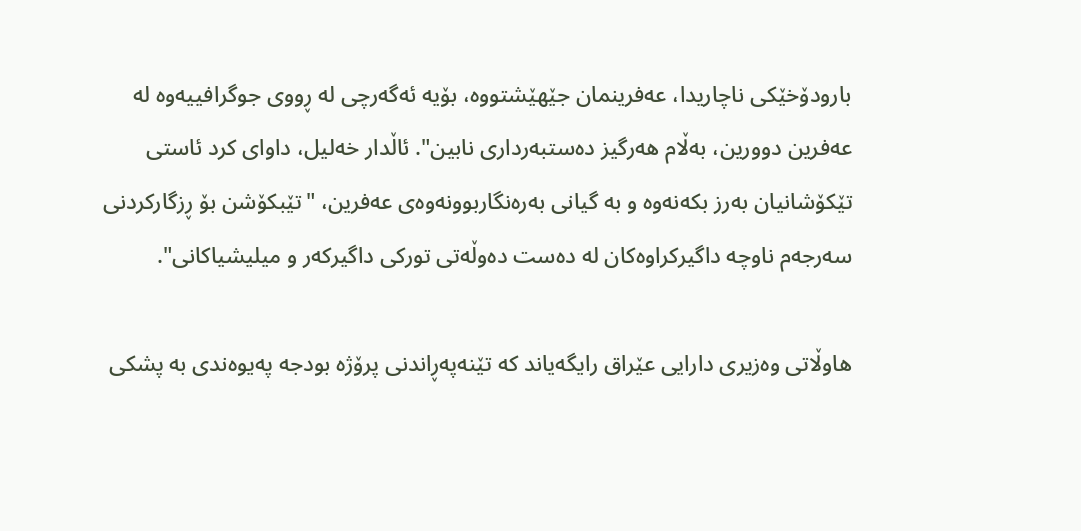بارودۆخێکى ناچاریدا، عه‌فرینمان جێهێشتووه‌، بۆیه‌ ئه‌گه‌رچى له‌ ڕووى جوگرافییه‌وه‌ له‌ عه‌فرین دوورین، به‌ڵام هه‌رگیز ده‌ستبه‌ردارى نابین". ئاڵدار خه‌لیل، داواى کرد ئاستى تێکۆشانیان به‌رز بکه‌نه‌وه‌ ‌و به‌ گیانى به‌ره‌نگاربوونه‌وه‌ى عه‌فرین، "تێبکۆشن بۆ ڕزگارکردنى سه‌رجه‌م ناوچه‌ داگیرکراوه‌کان له‌ ده‌ست ده‌وڵه‌تى تورکى داگیرکه‌ر ‌و میلیشیاکانى".

هاوڵاتى وه‌زیرى دارایى عێراق رایگه‌یاند که‌ تێنه‌په‌ڕاندنى پرۆژه‌ بودجه‌ په‌یوه‌ندى به‌ پشکى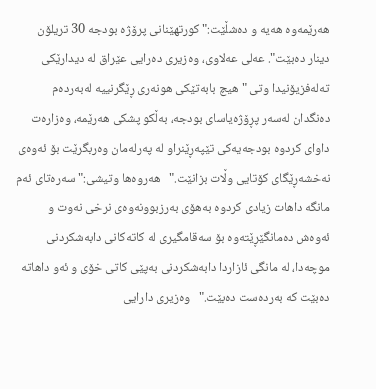هه‌رێمه‌وه‌ هه‌یه‌ و ده‌شڵێت:" کورتهێنانى پرۆژه‌ بودجه‌ 30 تریلۆن دینار ده‌بێت". عه‌لى عه‌لاوی، وه‌زیرى ده‌رایى عێراق له‌ دیدارێکى ته‌له‌فزیۆنیدا وتى " هیچ بابه‌تێکى هونه‌رى ڕێگرنییه‌ له‌به‌رده‌م ده‌نگدان له‌سه‌ر پڕۆژه‌یاساى بودجه‌، به‌ڵکو پشکى هه‌رێمه‌، وه‌زاره‌ت داواى کردوه‌ بودجه‌یه‌کى تێپه‌ڕێنراو له‌ په‌رله‌مان وه‌ربگرێت بۆ ئه‌وه‌ى نه‌خشه‌ڕێگاى کۆتایى وڵات بزانێت."   هه‌روه‌ها وتیشى:"سه‌ره‌تاى ئه‌م مانگه‌ داهات زیادى کردوه‌ به‌هۆى به‌رزبوونه‌وه‌ى نرخى نه‌وت و ئه‌وه‌ش ده‌مانگێڕێته‌وه‌ بۆ سه‌قامگیرى له‌ کاته‌کانى دابه‌شکردنى موچه‌دا، له‌ مانگى ئازاردا دابه‌شکردنى به‌پێى کاتى خۆى و ئه‌و داهاته‌ ده‌بێت که‌ به‌رده‌ست ده‌بێت."   وه‌زیرى دارایى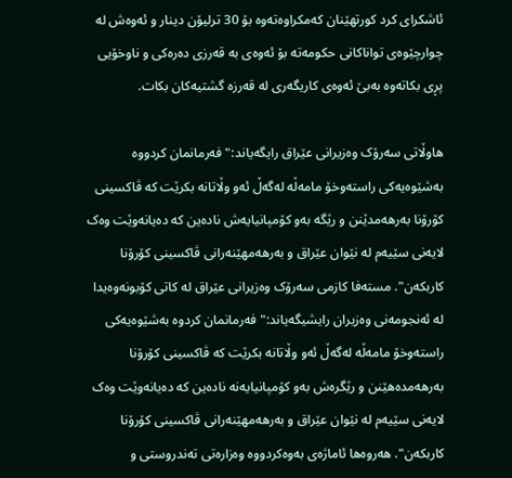ئاشکراى کرد کورتهێنان که‌مکراوه‌ته‌وه‌ بۆ 30 ترلیۆن دینار و ئه‌وه‌ش له‌ چوارچێوه‌ى تواناکانى حکومه‌ته‌ بۆ ئه‌وه‌ى به‌ قه‌رزى ده‌ره‌کى و ناوخۆیى پڕى بکاته‌وه‌ به‌بێ ئه‌وه‌ى کاریگه‌رى له‌ قه‌رزه‌ گشتیه‌کان بکات.

هاوڵاتى سه‌رۆک وه‌زیرانى عێراق رایگه‌یاند:" فه‌رمانمان کردووه‌ به‌شێوه‌یه‌کى راسته‌وخۆ مامه‌ڵه‌ له‌گه‌ڵ ئه‌و وڵاتانه‌ بکرێت که‌ ڤاکسینى کۆرۆنا به‌رهه‌مدێنن و رێگه‌ به‌و کۆمپانیایه‌ش ناده‌ین که‌ ده‌یانه‌وێت وه‌ک لایه‌نى سێیه‌م له‌ نێوان عێراق و به‌رهه‌مهێنه‌رانى ڤاکسینى کۆرۆنا کاربکه‌ن". مسته‌فا کازمى سه‌رۆک وه‌زیرانى عێراق له‌ کاتى کۆبونه‌وه‌یدا له‌ ئه‌نجومه‌نى وه‌زیران رایشیگه‌یاند:" فه‌رمانمان کردوه‌ به‌شێوه‌یه‌کى راسته‌وخۆ مامه‌ڵه‌ له‌گه‌ڵ ئه‌و وڵاتانه‌ بکرێت که‌ ڤاکسینى کۆرۆنا به‌رهه‌مده‌هێنن و رێگره‌ش به‌و کۆمپانیایه‌نه‌ ناده‌ین که‌ ده‌یانه‌وێت وه‌ک لایه‌نى سێیه‌م له‌ نێوان عێراق و به‌رهه‌مهێنه‌رانى ڤاکسینى کۆرۆنا کاربکه‌ن". هه‌روه‌ها ئاماژه‌ى به‌وه‌کردووه‌ وه‌زاره‌تى ته‌ندروستى و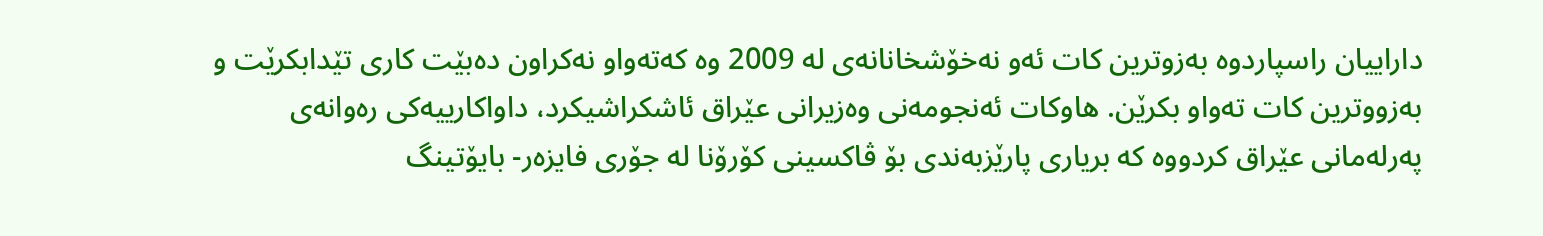داراییان راسپاردوه‌ به‌زوترین کات ئه‌و نه‌خۆشخانانه‌ى له‌ 2009 وه‌ که‌ته‌واو نه‌کراون ده‌بێت کارى تێدابکرێت و به‌زووترین کات ته‌واو بکرێن. هاوکات ئه‌نجومه‌نى وه‌زیرانى عێراق ئاشکراشیکرد، داواکارییه‌کى ره‌وانه‌ى په‌رله‌مانى عێراق کردووه‌ که‌ بریارى پارێزبه‌ندى بۆ ڤاکسینى کۆرۆنا له‌ جۆرى فایزه‌ر- بایۆتینگ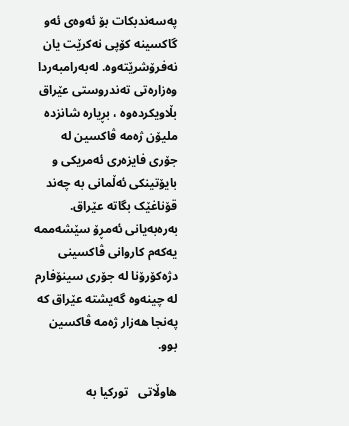په‌سه‌ندبکات بۆ ئه‌وه‌ى ئه‌و گاکسینه‌ کۆپى نه‌کرێت یان نه‌فرۆشرێته‌وه‌. له‌به‌رامبه‌ردا وه‌زاره‌تى ته‌ندروستى عێراق بڵاویکرده‌وه‌ ، بڕیاره‌ شانزده‌ ملیۆن ژه‌مه‌ ڤاکسین له‌ جۆرى فایزه‌رى ئه‌مریکى و بایۆتینکى ئه‌ڵمانى به‌ چه‌ند قۆناغێک بگاته‌ عێراق. به‌ره‌به‌یانى ئه‌مڕۆ سێشه‌ممه‌ یه‌که‌م کاروانى ڤاکسینى دژه‌کۆرۆنا له‌ جۆرى سینۆفارم له‌ چینه‌وه‌ گه‌یشته‌ عێراق که‌  په‌نجا ھه‌زار ژه‌مه‌ ڤاکسین بوو.

هاوڵاتى   تورکیا به‌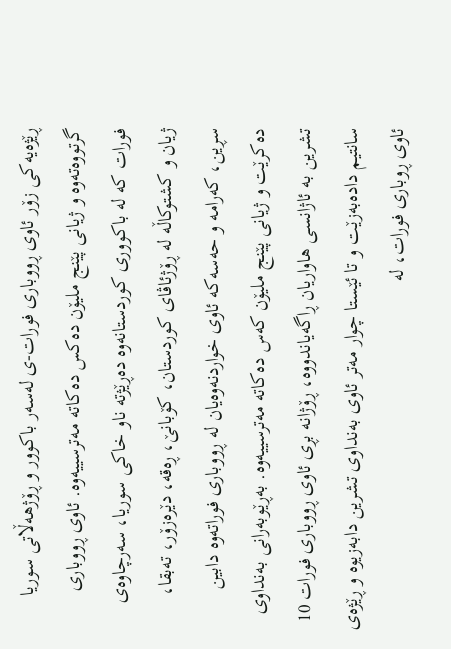ڕێژه‌یه‌کى زۆر ئاوى ڕووبارى فورات-ى له‌سه‌ر باکوور و ڕۆژهه‌ڵاتى سوریا گرتووه‌ته‌وه‌ و ژیانى پێنج ملیۆن ده‌کس ده‌کاته‌ مه‌ترسییه‌وه‌. ئاوى ڕووبارى فورات که‌ له‌ باکوورى کوردستانه‌وه‌ ده‌ڕێژته‌ ناو خاکى سوریا، سه‌رچاوه‌ى ژیان و کشتوکاڵه‌ له‌ ڕۆژئاڤاى کوردستان، کۆبانێ، ڕه‌قه‌، دێره‌زۆر، ته‌بقا، سڕین، که‌رامه‌ و حه‌سه‌که‌ ئاوى خواردنه‌وه‌یان له‌ ڕووبارى فوراته‌وه‌ دابین ده‌کرێت و ژیانى پێنج ملیۆن که‌س ده‌کاته‌ مه‌ترسییه‌وه‌. به‌ڕێوبه‌رانى به‌نداوى تشرین به‌ ئاژانسى هاواریان ڕاگه‌یاندووه‌، ڕۆژانه‌ بڕى ئاوى ڕووبارى فورات 10 سانتیم داده‌به‌زێت و تا ئێستا چوار مه‌تر ئاوى به‌نداوى تشرین دابه‌زیوه‌ و ڕێژه‌ى ئاوى ڕوبارى فورات، له‌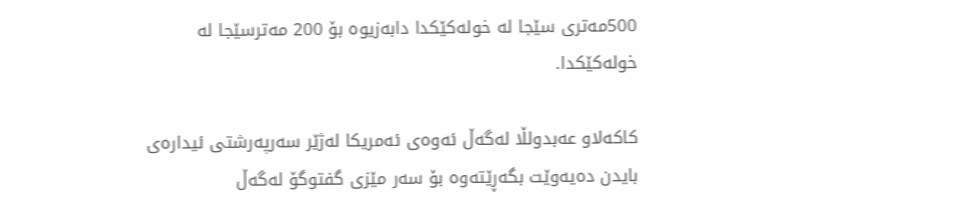500مه‌ترى سێجا له‌ خوله‌کێکدا دابه‌زیوه‌ بۆ 200 مه‌ترسێجا له‌ خوله‌کێکدا.

کاکەلاو عەبدولڵا لەگەڵ ئەوەی ئەمریکا لەژێر سەرپەرشتی ئیدارەی بایدن دەیەوێت بگەڕێتەوە بۆ سەر مێزی گفتوگۆ لەگەڵ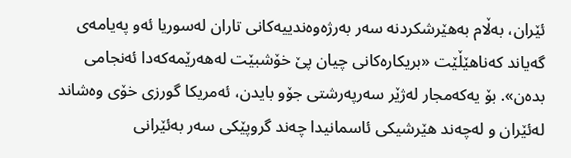ئێران، بەڵام بەهێرشکردنە سەر بەرژەوەندییەکانی تاران لەسوریا ئەو پەیامەی گەیاند کەناهێڵێت «بریکارەکانی چیان پێ خۆشبێت لەهەرێمەکەدا ئەنجامی بدەن». بۆ یەکەمجار لەژێر سەرپەرشتی جۆو بایدن، ئەمریکا گورزی خۆی وەشاند لەئێران و لەچەند هێرشیکی ئاسمانیدا چەند گروپێکی سەر بەئێرانی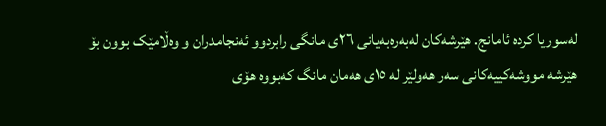لەسوریا کردە ئامانج. هێرشەکان لەبەرەبەیانی ٢٦ی مانگی رابردوو ئەنجامدران و وەڵامێک بوون بۆ هێرشە مووشەکییەکانی سەر هەولێر لە ١٥ی هەمان مانگ کەبووە هۆی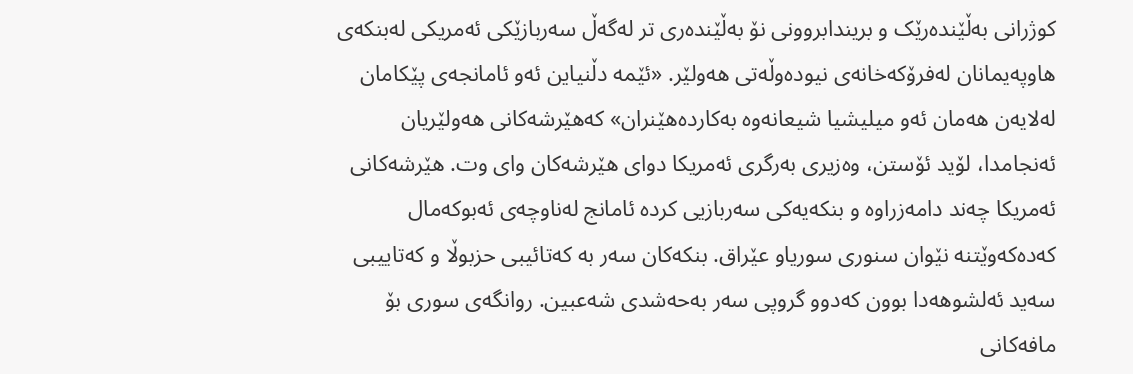کوژرانی بەڵێندەرێک و بریندابروونی نۆ بەڵێندەری تر لەگەڵ سەربازێکی ئەمریکی لەبنکەی هاوپەیمانان لەفرۆکەخانەی نیودەوڵەتی هەولێر. «ئێمە دڵنیاین ئەو ئامانجەی پێکامان لەلایەن هەمان ئەو میلیشیا شیعانەوە بەکاردەهێنران» کەهێرشەکانی هەولێریان ئەنجامدا، لۆید ئۆستن، وەزیری بەرگری ئەمریکا دوای هێرشەکان وای وت. هێرشەکانی ئەمریکا چەند دامەزراوە و بنکەیەکی سەربازیی کردە ئامانج لەناوچەی ئەبوکەمال کەدەکەوێتنە نێوان سنوری سوریاو عێراق. بنکەکان سەر بە کەتائیبی حزبوڵا و کەتاییبی سەید ئەلشوهەدا بوون کەدوو گروپی سەر بەحەشدی شەعبین. روانگەی سوری بۆ مافەکانی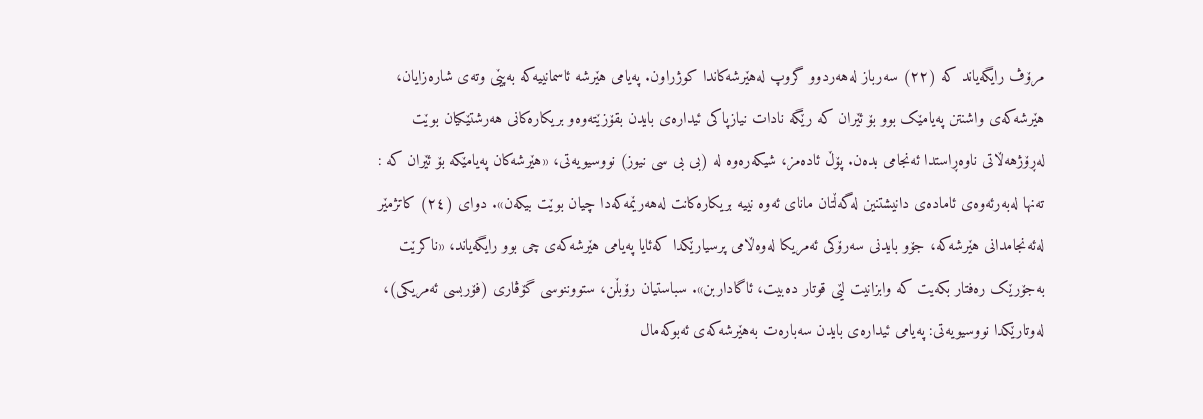مرۆڤ رایگەیاند کە (٢٢) سەرباز لەهەردوو گروپ لەهێرشەکاندا کوژراون. پەیامی هێرشە ئاسمانییەکە بەپێی وتەی شارەزایان، هێرشەکەی واشنتن پەیامێک بوو بۆ ئێران کە رێگە نادات نیازپاکی ئیدارەی بایدن بقۆزێتەوەو بریکارەکانی هەرشتێکیان بوێت لەڕۆژهەڵاتی ناوەڕاستدا ئەنجامی بدەن. پۆڵ ئادەمز، شیکەرەوە لە (بی بی سی نیوز) نووسیویەتی، «هێرشەکان پەیامێکە بۆ ئێران کە : تەنها لەبەرئەوەی ئامادەی دانیشتنین لەگەڵتان مانای ئەوە نییە بریکارەکانت لەهەرێمەکەدا چیان بوێت بیکەن». دوای (٢٤) کاتژمێر لەئەنجامدانی هێرشەکە، جۆو بایدنی سەرۆکی ئەمریکا لەوەڵامی پرسیارێکدا کەئایا پەیامی هێرشەکەی چی بوو رایگەیاند، «ناکرێت بەجۆرێک رەفتار بکەیت کە وابزانیت لێی قوتار دەبیت، ئاگاداربن». سباستیان رۆبڵن، ستووننوسی گۆڤاری (فۆربسی ئەمریکی)، لەوتارێکدا نووسیویەتی: پەیامی ئیدارەی بایدن سەبارەت بەهێرشەکەی ئەبوکەمال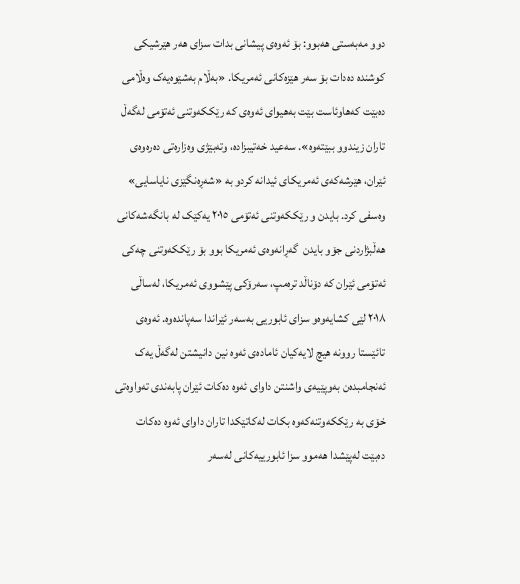دوو مەبەستی هەبوو: بۆ ئەوەی پیشانی بدات سزای هەر هێرشیکی کوشندە دەدات بۆ سەر هێزەکانی ئەمریکا. «بەڵام بەشێوەیەک وەڵامی دەبێت کەهاوئاست بێت بەهیوای ئەوەی کە رێککەوتنی ئەتۆمی لەگەڵ تاران زیندوو ببێتەوە». سەعید خەتیبزادە، وتەبێژی وەزارەتی دەرەوەی ئێران، هێرشەکەی ئەمریکای ئیدانە کردو بە «شەڕەنگێزی نایاسایی» وەسفی کرد. بایدن و رێککەوتنی ئەتۆمی ٢٠١٥ یەکێک لە بانگەشەکانی هەڵبژاردنی جۆو بایدن  گەڕانەوەی ئەمریکا بوو بۆ رێککەوتنی چەکی ئەتۆمی ئێران کە دۆناڵد ترەمپ، سەرۆکی پێشووی ئەمریکا، لەساڵی ٢٠١٨ لێی کشایەوەو سزای ئابوریی بەسەر ئێراندا سەپاندەوە. ئەوەی تائێستا روونە هیچ لایەکیان ئامادەی ئەوە نین دانیشتن لەگەڵ یەک ئەنجامبدەن بەوپێیەی واشنتن داوای ئەوە دەکات ئێران پابەندی تەواوەتی خۆی بە رێککەوتنەکەوە بکات لەکاتێکدا تاران داوای ئەوە دەکات دەبێت لەپێشدا هەموو سزا ئابورییەکانی لەسەر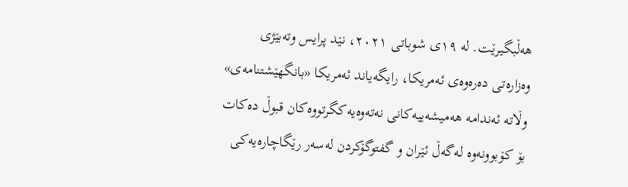هەڵبگیرێت. لە ١٩ى شوباتى ٢٠٢١، نێد پرایس وته‌بێژى وه‌زاره‌تى ده‌ره‌وه‌ى ئه‌مریکا، رایگه‌یاند ئه‌مریکا «بانگهێشتنامه‌ی» وڵاته‌ ئه‌ندامه‌ هه‌میشه‌ییه‌کانى نه‌ته‌وه‌یه‌کگرتووه‌کان قبوڵ ده‌کات بۆ کۆبوونه‌وه‌ له‌گه‌ڵ ئێران و گفتوگۆکردن له‌سه‌ر رێگاچاره‌یه‌کى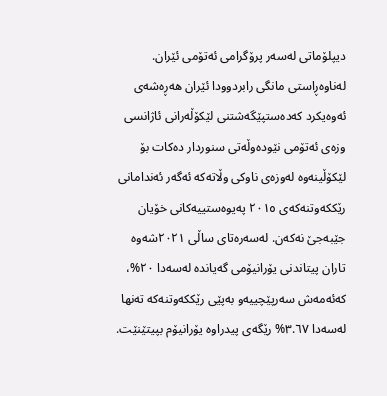دیپلۆماتى له‌سه‌ر پرۆگرامى ئەتۆمی ئێران. لەناوەڕاستی مانگی رابردوودا ئێران هه‌ڕه‌شه‌ى ئه‌وه‌یکرد که‌ده‌ستپێگه‌شتنى لێکۆڵه‌رانى ئاژانسى وزه‌ى ئه‌تۆمى نێوده‌وڵه‌تى سنوردار ده‌کات بۆ لێکۆڵینه‌وه‌ له‌وزه‌ى ناوکى وڵاته‌که‌ ئه‌گه‌ر ئه‌ندامانى رێککه‌وتنه‌که‌ى ٢٠١٥ په‌یوه‌ستییه‌کانى خۆیان جێبه‌جێ نه‌که‌ن. له‌سه‌ره‌تاى ساڵى ٢٠٢١شه‌وه‌ تاران پیتاندنى یۆرانیۆمى گه‌یانده‌ له‌سه‌دا ٢٠%، که‌ئه‌مه‌ش سه‌رپێچییه‌و به‌پێى رێککه‌وتنه‌که‌ ته‌نها له‌سه‌دا ٣.٦٧% رێگه‌ی پیدراوه ‌یۆرانیۆم بپیتێنێت.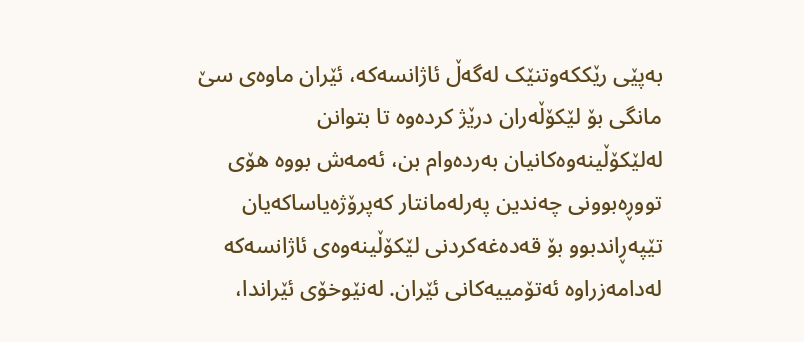بەپێی رێککەوتنێک لەگەڵ ئاژانسەکە، ئێران ماوەی سێ مانگی بۆ لێکۆڵەران درێژ کردەوە تا بتوانن لەلێکۆڵینەوەکانیان بەردەوام بن، ئەمەش بووە هۆی تووڕەبوونی چەندین پەرلەمانتار کەپرۆژەیاساکەیان تێپەڕاندبوو بۆ قەدەغەکردنی لێکۆڵینەوەی ئاژانسەکە لەدامەزراوە ئەتۆمییەکانی ئێران. لەنێوخۆی ئێراندا،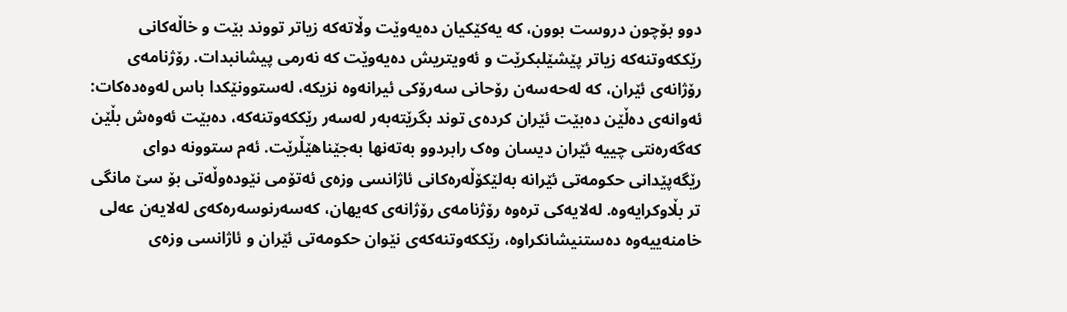دوو بۆچون دروست بوون، کە یەکێکیان دەیەوێت وڵاتەکە زیاتر تووند بێت و خاڵەکانی رێککەوتنەکە زیاتر پێشێلبکرێت و ئەویتریش دەیەوێت کە نەرمی پیشانبدات. رۆژنامەی رۆژانەی ئێران، کە لەحەسەن رۆحانی سەرۆکی ئیرانەوە نزیکە، لەستوونێکدا باس لەوەدەکات: ئەوانەی دەڵێن دەبێت ئێران کردەی توند بگرێتەبەر لەسەر رێککەوتنەکە، دەبێت ئەوەش بڵێن کەگەرەنتی چییە ئێران دیسان وەک رابردوو بەتەنها بەجێناهێڵرێت. ئەم ستوونە دوای رێگەپێدانی حکومەتی ئێرانە بەلێکۆڵەرەکانی ئاژانسی وزەی ئەتۆمی نێودەوڵەتی بۆ سێ مانگی تر بڵاوکرایەوە. لەلایەکی ترەوە رۆژنامەی رۆژانەی کەیهان، کەسەرنوسەرەکەی لەلایەن عەلی خامنەییەوە دەستنیشانکراوە، رێککەوتنەکەی نێوان حکومەتی ئێران و ئاژانسی وزەی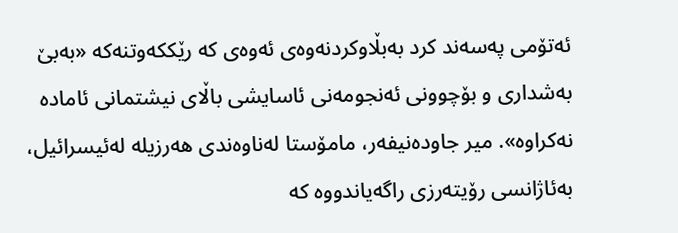ئەتۆمی پەسەند کرد بەبڵاوکردنەوەی ئەوەی کە رێککەوتنەکە «بەبێ بەشداری و بۆچوونی ئەنجومەنی ئاسایشی باڵای نیشتمانی ئامادە نەکراوە». میر جاودەنیفەر، مامۆستا لەناوەندی هەرزیلە لەئیسرائیل، بەئاژانسی رۆیتەرزی راگەیاندووە کە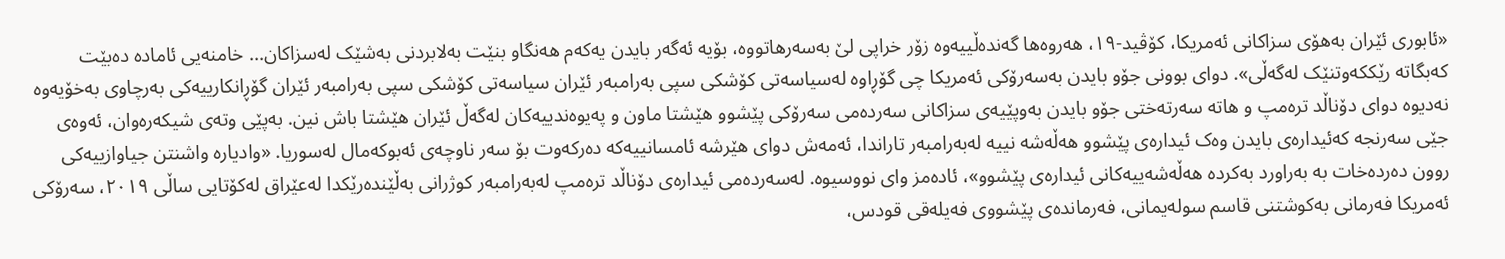«ئابوری ئێران بەهۆی سزاکانی ئەمریکا، کۆڤید-١٩، هەروەها گەندەڵییەوە زۆر خراپی لێ بەسەرهاتووە، بۆیە ئەگەر بایدن یەکەم هەنگاو بنێت بەلابردنی بەشێک لەسزاکان... خامنەیی ئامادە دەبێت کەبگاتە رێککەوتنێک لەگەڵی». دوای بوونی جۆو بایدن بەسەرۆکی ئەمریکا چی گۆڕاوە لەسیاسەتی کۆشکی سپی بەرامبەر ئێران سیاسەتی کۆشکی سپی بەرامبەر ئێران گۆڕانکارییەکی بەرچاوی بەخۆیەوە نەدیوە دوای دۆناڵد ترەمپ و هاتە سەرتەختی جۆو بایدن بەوپێیەی سزاکانی سەردەمی سەرۆکی پێشوو هێشتا ماون و پەیوەندییەکان لەگەڵ ئێران هێشتا باش نین. بەپێی وتەی شیکەرەوان، ئەوەی جێی سەرنجە کەئیدارەی بایدن وەک ئیدارەی پێشوو هەڵەشە نییە لەبەرامبەر تاراندا، ئەمەش دوای هێرشە ئامسانییەکە دەرکەوت بۆ سەر ناوچەی ئەبوکەمال لەسوریا. «وادیارە واشنتن جیاوازییەکی روون دەردەخات بە بەراورد بەکردە هەڵەشەییەکانی ئیدارەی پێشوو»، ئادەمز وای نووسیوە. لەسەردەمی ئیدارەی دۆناڵد ترەمپ لەبەرامبەر کوژرانی بەڵێندەرێکدا لەعێراق لەکۆتایی ساڵی ٢٠١٩، سەرۆکی ئەمریکا فەرمانی بەکوشتنی قاسم سولەیمانی، فەرماندەی پێشووی فەیلەقی قودس،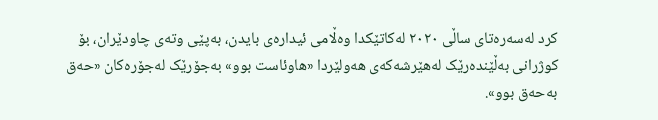کرد لەسەرەتای ساڵی ٢٠٢٠ لەکاتێکدا وەڵامی ئیدارەی بایدن، بەپێی وتەی چاودێران، بۆ کوژرانی بەڵێندەرێک لەهێرشەکەی هەولێردا «هاوئاست بوو» بەجۆرێک لەجۆرەکان «حەق بەحەق بوو».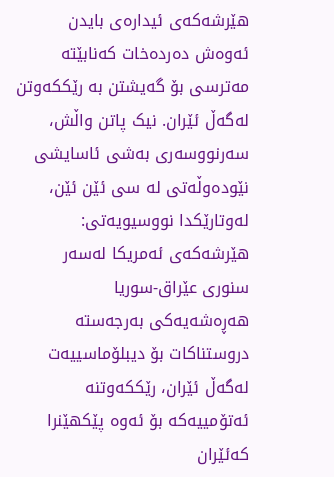هێرشەکەی ئیدارەی بایدن ئەوەش دەردەخات کەنابێتە مەترسی بۆ گەیشتن بە رێککەوتن لەگەڵ ئێران. نیک پاتن واڵش، سەرنووسەری بەشی ئاسایشی نێودەوڵەتی لە سی ئێن ئێن، لەوتارێکدا نووسیویەتی: هێرشەکەی ئەمریکا لەسەر سنوری عێراق-سوریا هەڕەشەیەکی بەرجەستە دروستناکات بۆ دیبلۆماسییەت لەگەڵ ئێران، رێککەوتنە ئەتۆمییەکە بۆ ئەوە پێکهێنرا کەئێران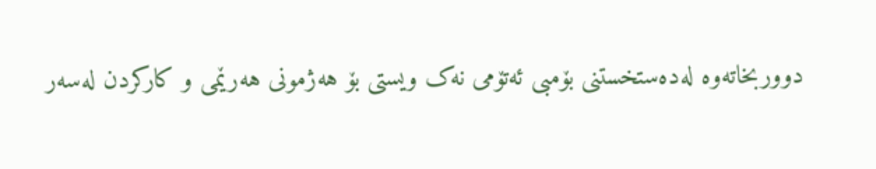دووربخاتەوە لەدەستخستنی بۆمبی ئەتۆمی نەک ویستی بۆ هەژمونی هەرێمی و کارکردن لەسەر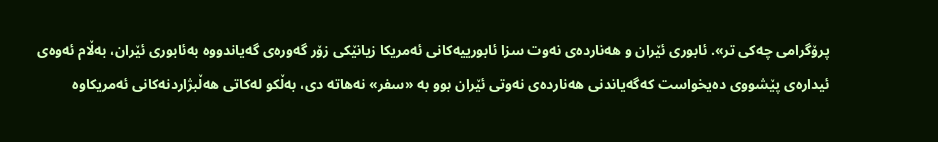پرۆگرامی چەکی تر». ئابوری ئێران و هەناردەی نەوت سزا ئابورییەکانی ئەمریکا زیانێکی زۆر گەورەی گەیاندووە بەئابوری ئێران، بەڵام ئەوەی ئیدارەی پێشووی دەیخواست کەگەیاندنی هەناردەی نەوتی ئێران بوو بە «سفر» نەهاتە دی، بەڵکو لەکاتی هەڵبژاردنەکانی ئەمریکاوە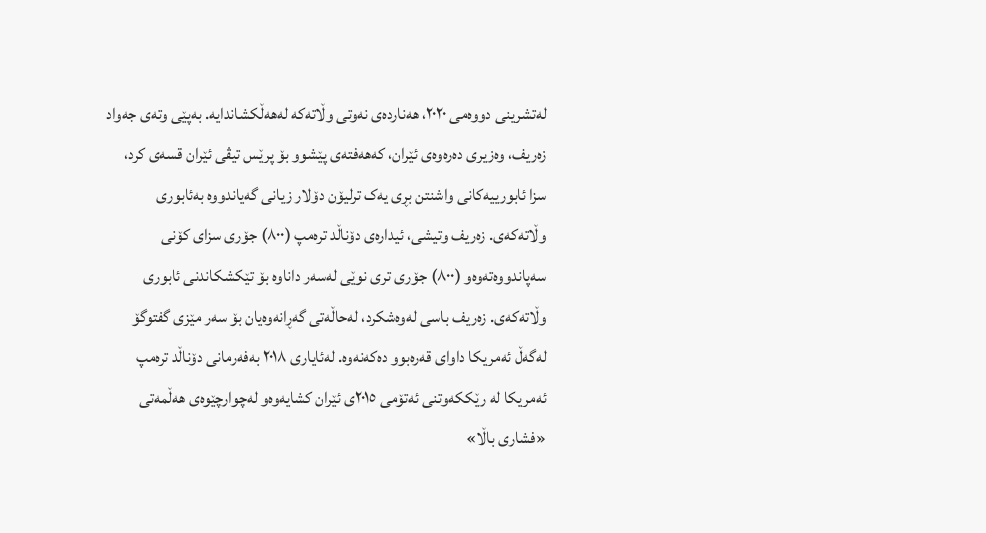لەتشرینی دووەمی ٢٠٢٠، هەناردەی نەوتی وڵاتەکە لەهەڵکشاندایە. بەپێی وتەی جەواد زەریف، وەزیری دەرەوەی ئێران، کەهەفتەی پێشوو بۆ پرێس تیڤی ئێران قسەی کرد، سزا ئابورییەکانی واشنتن بڕی یەک ترلیۆن دۆلار زیانی گەیاندووە بەئابوری وڵاتەکەی. زەریف وتیشی، ئیدارەی دۆناڵد ترەمپ (٨٠٠) جۆری سزای کۆنی سەپاندووەتەوەو (٨٠٠) جۆری تری نوێی لەسەر داناوە بۆ تێکشکاندنی ئابوری وڵاتەکەی. زەریف باسی لەوەشکرد، لەحاڵەتی گەڕانەوەیان بۆ سەر مێزی گفتوگۆ لەگەڵ ئەمریکا داوای قەرەبوو دەکەنەوە. لەئایاری ٢٠١٨ بەفەرمانی دۆناڵد ترەمپ ئەمریکا لە رێککەوتنی ئەتۆمی ٢٠١٥ی ئێران کشایەوەو لەچوارچێوەی هەڵمەتی «فشاری باڵا»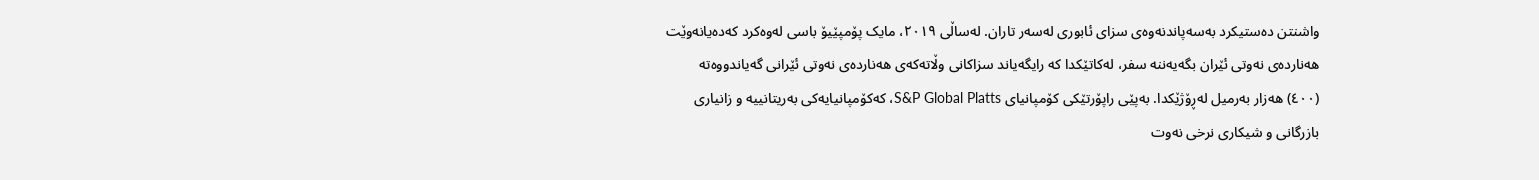واشنتن دەستیکرد بەسەپاندنەوەی سزای ئابوری لەسەر تاران. لەساڵی ٢٠١٩، مایک پۆمپێیۆ باسی لەوەکرد کەدەیانەوێت هەناردەی نەوتی ئێران بگەیەننە سفر، لەکاتێکدا کە رایگەیاند سزاکانی وڵاتەکەی هەناردەی نەوتی ئێرانی گەیاندووەتە (٤٠٠) هەزار بەرمیل لەڕۆژێکدا. بەپێی راپۆرتێکی کۆمپانیای S&P Global Platts، کەکۆمپانیایەکی بەریتانییە و زانیاری بازرگانی و شیکاری نرخی نەوت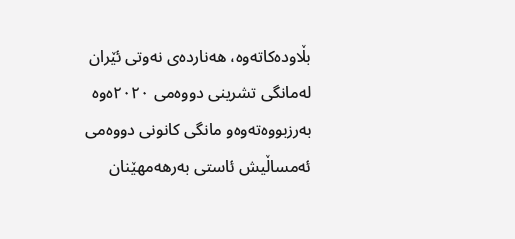بڵاودەکاتەوە، هەناردەی نەوتی ئێران لەمانگی تشرینی دووەمی ٢٠٢٠ەوە بەرزبووەتەوەو مانگی کانونی دووەمی ئەمساڵیش ئاستی بەرهەمهێنان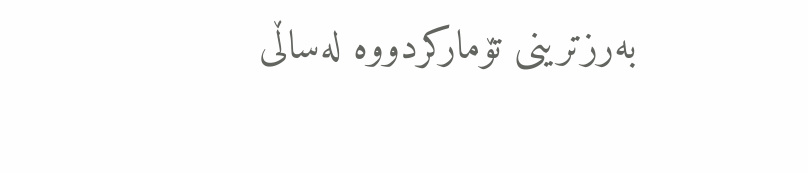بەرزترینی تۆمارکردووە لەساڵی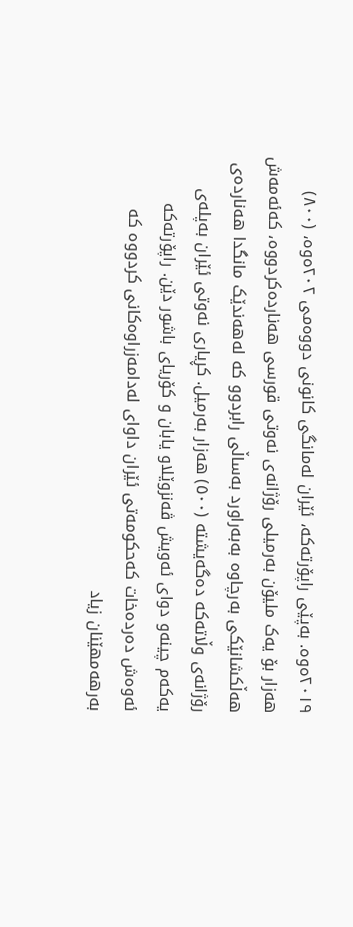٢٠١٩ەوە. بەپێی راپۆرتەکە، ئێران لەمانگی کانونی دووەمی ٢٠٢ەوە، (٨٠٠) هەزار بۆ یەک ملیۆن بەرمیلی رۆژانەی نەوتی قورسی هەناردەکردووە، کەئەمەش هەڵکشانێکی بەرچاوە بەبەراورد بەساڵی رابردوو کە لەهەندێک مانگدا هەناردەی رۆژانەی وڵاتەکە دەگەیشتە (٥٠٠) هەزار بەرمیل. کڕیاری نەوتی ئێران بەپلەی یەکەم چینەو دوای ئەویش ڤەنزوێلاو یابان و کۆریای باشور دێن. راپۆرتەکە ئەوەش دەردەخات کەحکومەتی ئێران داوای لەدامەزراوەکانی کردووە کە بەرهەمهێنان زیاد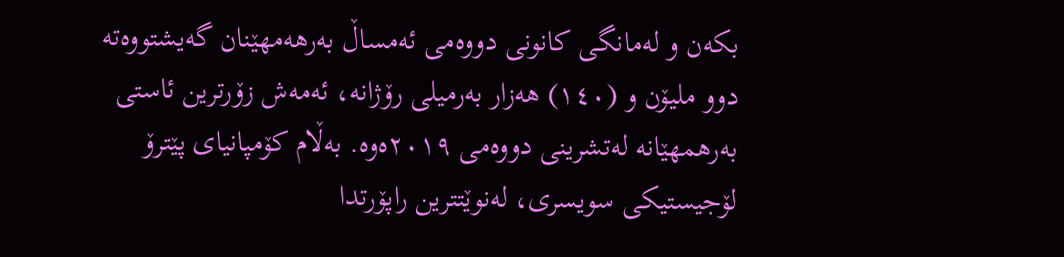بکەن و لەمانگی کانونی دووەمی ئەمساڵ بەرهەمهێنان گەیشتووەتە دوو ملیۆن و (١٤٠) هەزار بەرمیلی رۆژانە، ئەمەش زۆرترین ئاستی بەرهمهێانە لەتشرینی دووەمی ٢٠١٩ەوە. بەڵام کۆمپانیای پێترۆ لۆجیستیکی سویسری، لەنوێتترین راپۆرتدا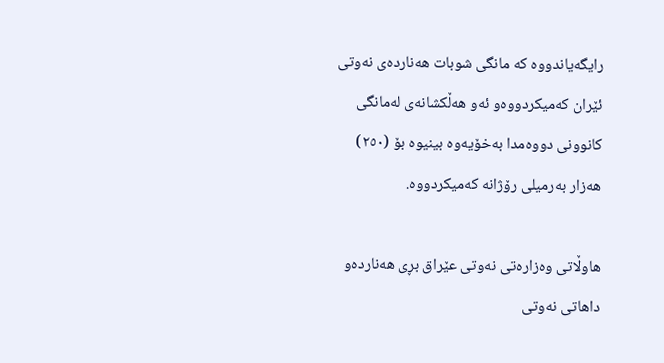رایگەیاندووە کە مانگی شوبات هەناردەی نەوتی ئێران کەمیکردووەو ئەو هەڵکشانەی لەمانگی کانوونی دووەمدا بەخۆیەوە بینیوە بۆ (٢٥٠) هەزار بەرمیلی رۆژانە کەمیکردووە.

هاوڵاتى ‌وه‌زاره‌تى نه‌وتى عێراق بڕى هه‌نارده‌و داهاتى نه‌وتى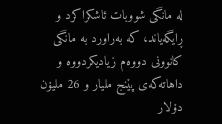له‌ مانگى شووبات ئاشکراکرد و ڕایگه‌یاند، که‌ به‌راورد به‌ مانگى کانوونى دووه‌م زیادیکردووه‌ و داهاته‌که‌ى پێنج ملیار و 26 ملیۆن دۆلار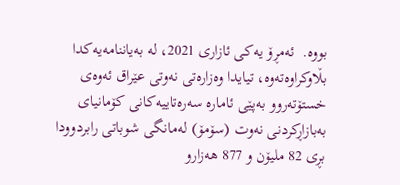بووه‌.  ئه‌مڕۆ یه‌کى ئازارى 2021، له‌ به‌یاننامه‌یه‌کدا بڵاوکراوه‌ته‌وه‌، تیایدا وه‌زاره‌تى نه‌وتى عێراق ئه‌وه‌ى خستۆته‌روو به‌پێى ئاماره‌ سه‌ره‌تاییه‌کانى کۆمانیاى به‌بازاڕکردنى نه‌وت (سۆمۆ) له‌مانگى شوباتى رابردوودا بڕى 82 ملیۆن و 877 هه‌زارو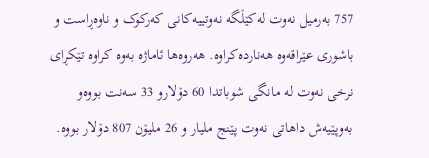757 به‌رمیل نه‌وت له‌کێڵگه‌ نه‌وتییه‌کانى که‌رکوک و ناوه‌ڕاست و باشورى عێراقه‌وه‌ هه‌نارده‌کراوه‌. هه‌روه‌ها ئاماژه‌ به‌وه‌ کراوه‌ تێکڕاى نرخى نه‌وت له‌ مانگى شوباتدا 60 دۆلارو 33 سه‌نت بووه‌و  به‌وپێیه‌ش داهاتى نه‌وت پێنج ملیار و 26 ملیۆن 807 دۆلار بووه‌.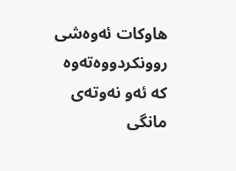هاوکات ئه‌وه‌شى روونکردووه‌ته‌وه‌ که‌ ئه‌و نه‌وته‌ى مانگى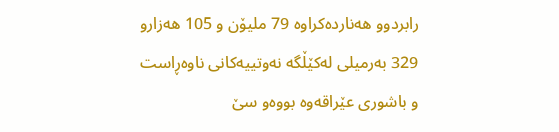رابردوو هه‌نارده‌کراوه‌ 79 ملیۆن و 105 هه‌زارو 329 به‌رمیلى له‌کێڵگه‌ نه‌وتییه‌کانى ناوه‌ڕاست و باشورى عێراقه‌وه‌ بووه‌و سێ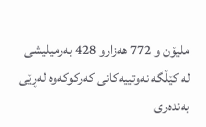ملیۆن و 772 هه‌زارو 428 به‌رمیلیشى له‌ کێڵگه‌ نه‌وتییه‌کانى که‌رکوکه‌وه‌ له‌ڕێى به‌نده‌رى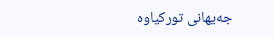جه‌یهانى تورکیاوه‌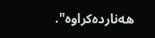هه‌نارده‌کراوه‌".